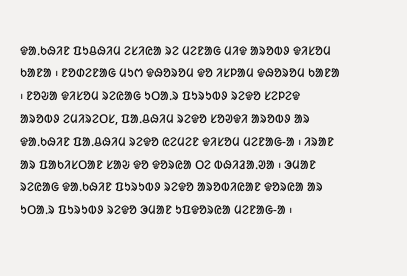ᱫᱟᱹᱠᱷᱤᱱ ᱯᱩᱪᱷᱤᱢ ᱮᱥᱤᱭᱟ ᱨᱮ ᱢᱮᱱᱟᱜ ᱢᱤᱫ ᱟᱨᱚᱵᱽ ᱫᱤᱥᱚᱢ ᱠᱟᱱᱟ ᱾ ᱱᱚᱰᱮᱱᱟᱜ ᱢᱩᱬ ᱫᱷᱚᱨᱚᱢ ᱫᱚ ᱤᱥᱞᱟᱢ ᱫᱷᱚᱨᱚᱢ ᱠᱟᱱᱟ ᱾ ᱱᱚᱶᱟ ᱫᱤᱥᱚᱢ ᱨᱮᱭᱟᱜ ᱩᱛᱟᱹᱨ ᱯᱩᱨᱩᱵᱽ ᱨᱮᱫᱚ ᱥᱮᱞᱮᱫ ᱟᱨᱚᱵᱽ ᱮᱢᱤᱨᱮᱛᱥ, ᱯᱟᱹᱪᱷᱤᱢ ᱨᱮᱫᱚ ᱥᱚᱣᱫᱤ ᱟᱨᱚᱵᱽ ᱟᱨ ᱫᱟᱹᱠᱷᱤᱱ ᱯᱟᱹᱪᱷᱤᱢ ᱨᱮᱫᱚ ᱭᱮᱢᱮᱱ ᱫᱤᱥᱚᱢ ᱢᱮᱱᱟᱜ-ᱟ ᱾ ᱤᱨᱟᱱ ᱟᱨ ᱯᱟᱠᱤᱥᱛᱟᱱ ᱥᱟᱶ ᱫᱚ ᱫᱚᱨᱭᱟ ᱛᱮ ᱵᱷᱤᱲᱟᱹᱣᱟ ᱾ ᱳᱢᱟᱱ ᱨᱮᱭᱟᱜ ᱫᱟᱹᱠᱷᱤᱱ ᱯᱩᱨᱩᱵᱽ ᱨᱮᱫᱚ ᱟᱨᱚᱵᱤᱭᱟᱱ ᱫᱚᱨᱭᱟ ᱟᱨ ᱩᱛᱟᱹᱨ ᱯᱩᱨᱩᱵᱽ ᱨᱮᱫᱚ ᱳᱢᱟᱱ ᱩᱯᱫᱚᱨᱭᱟ ᱢᱮᱱᱟᱜ-ᱟ ᱾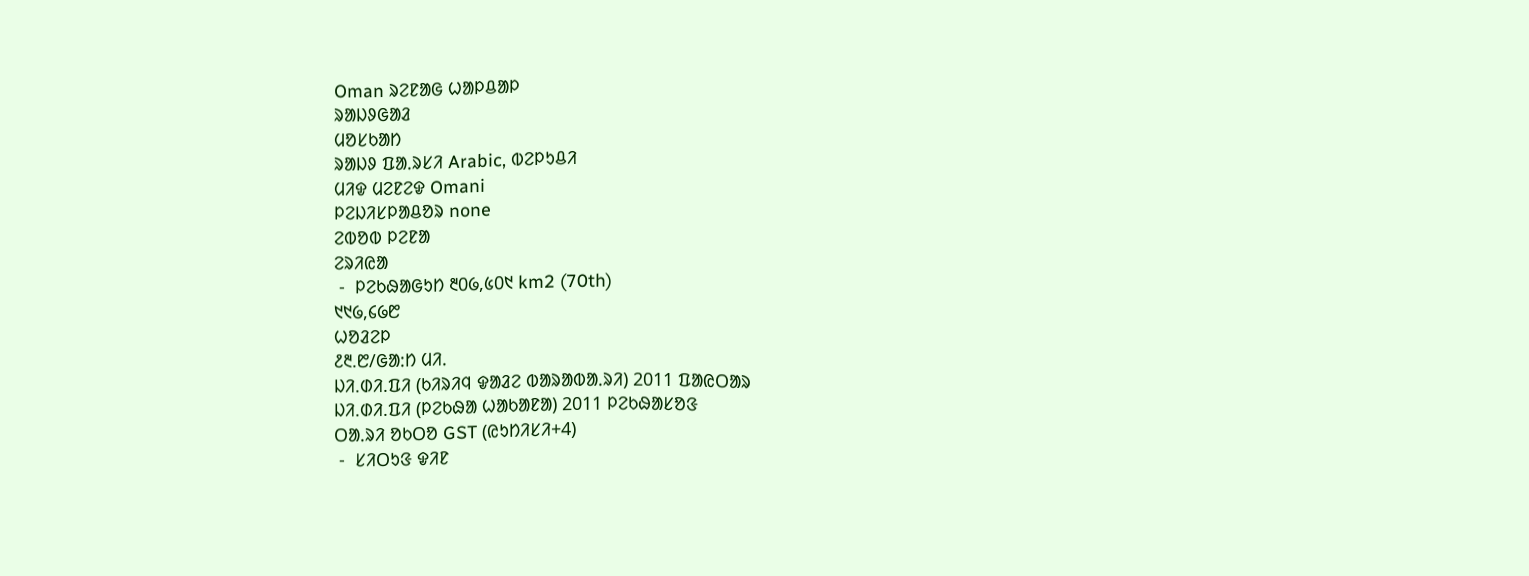Oman ᱨᱮᱱᱟᱜ ᱦᱟᱞᱪᱟᱞ
ᱨᱟᱡᱽᱜᱟᱲ
ᱢᱚᱥᱠᱟᱴ
ᱨᱟᱡᱽ ᱯᱟᱹᱨᱥᱤ Arabic, ᱵᱮᱞᱩᱪᱤ
ᱢᱤᱫ ᱢᱮᱱᱮᱫ Omani
ᱞᱮᱡᱤᱥᱞᱟᱪᱚᱨ none
ᱮᱵᱚᱵ ᱞᱮᱱᱟ
ᱮᱨᱤᱭᱟ
 -  ᱞᱮᱠᱷᱟᱜᱩᱴ ᱓᱐᱙,᱕᱐᱑ km2 (70th)
᱑᱑᱙,᱔᱙᱘
ᱦᱚᱲᱮᱞ
᱒᱓.᱘/ᱜᱟᱺᱴ ᱢᱤᱹ
ᱡᱤ.ᱰᱤ.ᱯᱤ (ᱠᱤᱨᱤᱧ ᱫᱟᱲᱮ ᱵᱟᱨᱟᱵᱟᱹᱨᱤ) 2011 ᱯᱟᱭᱛᱟᱨ
ᱡᱤ.ᱰᱤ.ᱯᱤ (ᱞᱮᱠᱷᱟ ᱦᱟᱠᱟᱱᱟ) 2011 ᱞᱮᱠᱷᱟᱥᱚᱝ
ᱛᱟᱹᱨᱤ ᱚᱠᱛᱚ GST (ᱭᱩᱴᱤᱥᱤ+4)
 -  ᱥᱤᱛᱩᱝ ᱫᱤᱱ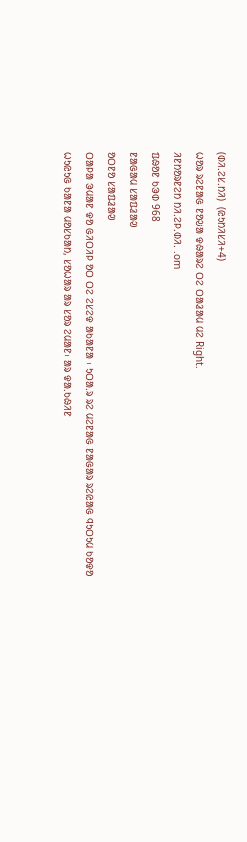(ᱰᱤᱹᱮᱥᱹᱴᱤ)  (ᱭᱩᱴᱤᱥᱤ+4)
ᱦᱚᱨ ᱨᱮᱱᱟᱜ ᱱᱚᱶᱟ ᱫᱷᱟᱨᱮ ᱛᱮ ᱛᱟᱲᱟᱢ ᱢᱮ Right.
ᱤᱱᱴᱚᱨᱱᱮᱴ ᱴᱤᱹᱮᱞᱹᱰᱤᱹ .om
ᱯᱷᱚᱱ ᱠᱳᱰ 968
ᱱᱟᱜᱟᱢ ᱥᱟᱯᱲᱟᱣ
ᱚᱛᱱᱚ ᱥᱟᱯᱲᱟᱣ
ᱛᱟᱞᱟ ᱳᱢᱟᱱ ᱫᱚ ᱜᱤᱛᱤᱞ ᱚᱛ ᱛᱮ ᱮᱥᱮᱫ ᱟᱠᱟᱱᱟ ᱾ ᱩᱛᱟᱹᱨ ᱨᱮ ᱢᱮᱱᱟᱜ ᱱᱟᱜᱟᱨ ᱨᱮᱭᱟᱜ ᱧᱩᱛᱩᱢ ᱠᱚᱫᱚ ᱦᱩᱭᱩᱜ ᱠᱟᱱᱟ ᱢᱚᱥᱠᱟᱴ, ᱥᱚᱦᱟᱨ ᱟᱨ ᱥᱚᱨ ᱮᱢᱟᱱ᱾ ᱟᱨ ᱫᱟᱹᱠᱷᱤᱱ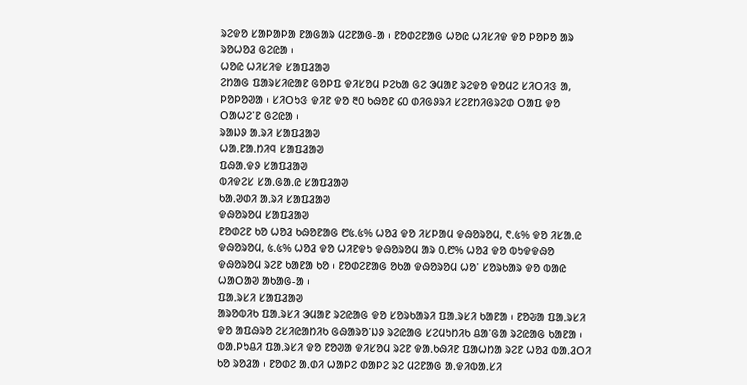ᱨᱮᱫᱚ ᱥᱟᱞᱟᱞᱟ ᱱᱟᱜᱟᱨ ᱢᱮᱱᱟᱜ-ᱟ ᱾ ᱱᱚᱰᱮᱱᱟᱜ ᱦᱚᱭ ᱦᱤᱥᱤᱫ ᱫᱚ ᱞᱚᱞᱚ ᱟᱨ ᱨᱚᱦᱚᱲ ᱜᱮᱭᱟ ᱾
ᱦᱚᱭ ᱦᱤᱥᱤᱫ ᱥᱟᱯᱲᱟᱣ
ᱮᱴᱟᱜ ᱯᱟᱨᱥᱤᱭᱟᱱ ᱜᱚᱞᱯ ᱫᱤᱥᱚᱢ ᱞᱮᱠᱟ ᱜᱮ ᱳᱢᱟᱱ ᱨᱮᱫᱚ ᱫᱚᱢᱮ ᱥᱤᱛᱤᱝ ᱟ, ᱞᱚᱞᱚᱣᱟ ᱾ ᱥᱤᱛᱩᱝ ᱫᱤᱱ ᱫᱚ ᱓᱐ ᱠᱷᱚᱱ ᱔᱐ ᱰᱤᱜᱽᱨᱤ ᱥᱮᱱᱴᱤᱜᱨᱮᱰ ᱛᱟᱯ ᱫᱚ ᱛᱟᱦᱮᱸᱱ ᱜᱮᱭᱟ ᱾
ᱨᱟᱡᱽ ᱟᱹᱨᱤ ᱥᱟᱯᱲᱟᱣ
ᱦᱟᱹᱱᱟᱹᱴᱤᱧ ᱥᱟᱯᱲᱟᱣ
ᱯᱷᱟᱹᱫᱽ ᱥᱟᱯᱲᱟᱣ
ᱵᱤᱫᱮᱥ ᱥᱟᱹᱜᱟᱹᱭ ᱥᱟᱯᱲᱟᱣ
ᱠᱟᱹᱣᱰᱤ ᱟᱹᱨᱤ ᱥᱟᱯᱲᱟᱣ
ᱫᱷᱚᱨᱚᱢ ᱥᱟᱯᱲᱟᱣ
ᱱᱚᱰᱮᱱ ᱠᱚ ᱦᱚᱲ ᱠᱷᱚᱱᱟᱜ ᱘᱕ᱹ᱕% ᱦᱚᱲ ᱫᱚ ᱤᱥᱞᱟᱢ ᱫᱷᱚᱨᱚᱢ, ᱖ᱹ᱕% ᱫᱚ ᱤᱥᱟᱹᱭ ᱫᱷᱚᱨᱚᱢ, ᱕ᱹ᱕% ᱦᱚᱲ ᱫᱚ ᱦᱤᱱᱫᱩ ᱫᱷᱚᱨᱚᱢ ᱟᱨ ᱐ᱹ᱘% ᱦᱚᱲ ᱫᱚ ᱵᱩᱫᱫᱷᱚ ᱫᱷᱚᱨᱚᱢ ᱨᱮᱱ ᱠᱟᱱᱟ ᱠᱚ ᱾ ᱱᱚᱰᱮᱱᱟᱜ ᱚᱠᱟ ᱫᱷᱚᱨᱚᱢ ᱦᱚᱸ ᱥᱚᱨᱠᱟᱨ ᱫᱚ ᱵᱟᱭ ᱦᱟᱛᱟᱣ ᱟᱠᱟᱜ-ᱟ ᱾
ᱯᱟᱹᱨᱥᱤ ᱥᱟᱯᱲᱟᱣ
ᱟᱨᱚᱵᱤᱠ ᱯᱟᱹᱨᱥᱤ ᱳᱢᱟᱱ ᱨᱮᱭᱟᱜ ᱫᱚ ᱥᱚᱨᱠᱟᱨᱤ ᱯᱟᱹᱨᱥᱤ ᱠᱟᱱᱟ ᱾ ᱱᱚᱶᱟ ᱯᱟᱹᱨᱥᱤ ᱫᱚ ᱟᱯᱷᱨᱚ ᱮᱥᱤᱭᱟᱴᱤᱠ ᱜᱷᱟᱨᱚᱸᱡᱽ ᱨᱮᱭᱟᱜ ᱥᱮᱢᱩᱴᱤᱠ ᱪᱟᱸᱜᱟ ᱨᱮᱭᱟᱜ ᱠᱟᱱᱟ ᱾ ᱵᱟᱹᱞᱩᱪᱤ ᱯᱟᱹᱨᱥᱤ ᱫᱚ ᱱᱚᱣᱟ ᱫᱤᱥᱚᱢ ᱨᱮᱱ ᱫᱟᱹᱠᱷᱤᱱ ᱯᱟᱦᱴᱟ ᱨᱮᱱ ᱦᱚᱲ ᱵᱟᱹᱲᱛᱤ ᱠᱚ ᱨᱚᱲᱟ ᱾ ᱱᱚᱰᱮ ᱟᱹᱰᱤ ᱦᱟᱞᱮ ᱰᱟᱞᱮ ᱨᱮ ᱢᱮᱱᱟᱜ ᱟᱹᱫᱤᱵᱟᱹᱥᱤ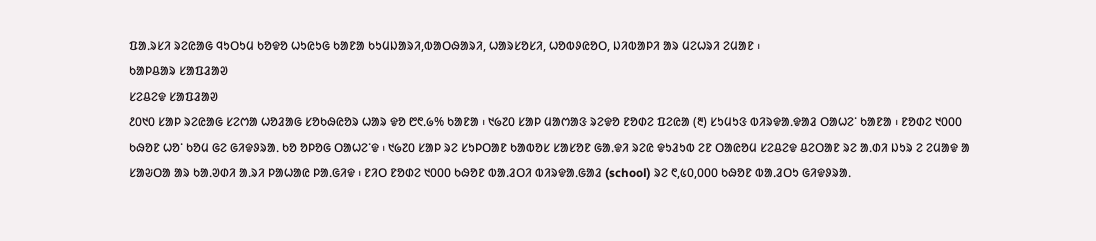ᱯᱟᱹᱨᱥᱤ ᱨᱮᱭᱟᱜ ᱧᱩᱛᱩᱢ ᱠᱚᱫᱚ ᱦᱩᱭᱩᱜ ᱠᱟᱱᱟ ᱠᱩᱢᱡᱟᱨᱤ,ᱵᱟᱛᱷᱟᱨᱤ, ᱦᱟᱨᱥᱚᱥᱤ, ᱦᱚᱵᱽᱭᱚᱛ, ᱡᱤᱵᱟᱞᱤ ᱟᱨ ᱢᱮᱦᱨᱤ ᱮᱢᱟᱱ ᱾
ᱠᱟᱞᱪᱟᱨ ᱥᱟᱯᱲᱟᱣ
ᱥᱮᱪᱮᱫ ᱥᱟᱯᱲᱟᱣ
᱒᱐᱑᱐ ᱥᱟᱞ ᱨᱮᱭᱟᱜ ᱥᱮᱬᱟ ᱦᱚᱲᱟᱜ ᱥᱚᱠᱷᱭᱚᱨ ᱦᱟᱨ ᱫᱚ ᱘᱖ᱹ᱙% ᱠᱟᱱᱟ ᱾ ᱑᱙᱗᱐ ᱥᱟᱞ ᱢᱟᱬᱟᱝ ᱨᱮᱫᱚ ᱱᱚᱰᱮ ᱯᱮᱭᱟ (᱓) ᱥᱩᱢᱩᱝ ᱵᱤᱨᱫᱟᱹᱫᱟᱲ ᱛᱟᱦᱮᱸ ᱠᱟᱱᱟ ᱾ ᱱᱚᱰᱮ ᱑᱐᱐᱐ ᱠᱷᱚᱱ ᱦᱚᱸ ᱠᱚᱢ ᱜᱮ ᱜᱤᱫᱽᱨᱟᱹ ᱠᱚ ᱚᱞᱚᱜ ᱛᱟᱦᱮᱸᱫ ᱾ ᱑᱙᱗᱐ ᱥᱟᱞ ᱨᱮ ᱥᱩᱞᱛᱟᱱ ᱠᱟᱵᱚᱥ ᱥᱟᱥᱚᱱ ᱜᱟᱹᱫᱤ ᱨᱮᱭ ᱫᱩᱲᱩᱵ ᱮᱱ ᱛᱟᱭᱚᱢ ᱥᱮᱪᱮᱫ ᱪᱮᱛᱟᱱ ᱨᱮ ᱟᱹᱰᱤ ᱡᱩᱨ ᱮ ᱮᱢᱟᱫ ᱟ ᱥᱟᱶᱛᱟ ᱟᱨ ᱠᱟᱹᱣᱰᱤ ᱟᱹᱨᱤ ᱞᱟᱦᱟᱭ ᱞᱟᱹᱜᱤᱫ ᱾ ᱱᱤᱛ ᱱᱚᱰᱮ ᱑᱐᱐᱐ ᱠᱷᱚᱱ ᱵᱟᱹᱲᱛᱤ ᱵᱤᱨᱫᱟᱹᱜᱟᱲ (school) ᱨᱮ ᱖,᱕᱐,᱐᱐᱐ ᱠᱷᱚᱱ ᱵᱟᱹᱲᱛᱩ ᱜᱤᱫᱽᱨᱟᱹ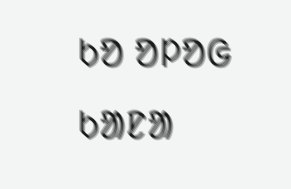ᱠᱚ ᱚᱞᱚᱜ ᱠᱟᱱᱟ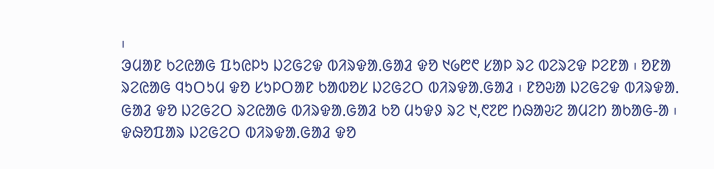᱾
ᱳᱢᱟᱱ ᱠᱮᱭᱟᱜ ᱯᱩᱭᱞᱩ ᱡᱮᱜᱮᱫ ᱵᱤᱨᱫᱟᱹᱜᱟᱲ ᱫᱚ ᱑᱙᱘᱖ ᱥᱟᱞ ᱨᱮ ᱵᱮᱨᱮᱫ ᱞᱮᱱᱟ ᱾ ᱚᱱᱟ ᱨᱮᱭᱟᱜ ᱧᱩᱛᱩᱢ ᱫᱚ ᱥᱩᱞᱛᱟᱱ ᱠᱟᱵᱚᱥ ᱡᱮᱜᱮᱛ ᱵᱤᱨᱫᱟᱹᱜᱟᱲ ᱾ ᱱᱚᱶᱟ ᱡᱮᱜᱮᱫ ᱵᱤᱨᱫᱟᱹ ᱜᱟᱲ ᱫᱚ ᱡᱮᱜᱮᱛ ᱨᱮᱭᱟᱜ ᱵᱤᱨᱫᱟᱹᱜᱟᱲ ᱠᱚ ᱢᱩᱫᱽ ᱨᱮ ᱑,᱖᱗᱘ ᱴᱷᱟᱶᱮ ᱟᱢᱮᱴ ᱟᱠᱟᱜ-ᱟ ᱾ ᱫᱷᱚᱯᱟᱨ ᱡᱮᱜᱮᱛ ᱵᱤᱨᱫᱟᱹᱜᱟᱲ ᱫᱚ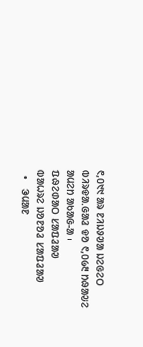᱖,᱐᱑᱑ ᱟᱨ ᱱᱤᱡᱽᱣᱟ ᱡᱮᱜᱮᱛ ᱵᱤᱨᱫᱟᱹᱜᱟᱲ ᱫᱚ ᱖,᱐᱙᱓ ᱴᱷᱟᱶᱮ ᱟᱢᱮᱴ ᱟᱠᱟᱜ-ᱟ ᱾
ᱯᱷᱮᱰᱟᱛ ᱥᱟᱯᱲᱟᱣ
ᱵᱟᱦᱨᱮ ᱡᱚᱱᱚᱲ ᱥᱟᱯᱲᱟᱣ
  •   ᱳᱢᱟᱱ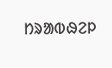ᱴᱨᱟᱵᱷᱮᱞ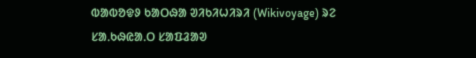ᱵᱟᱵᱚᱫᱽ ᱠᱟᱛᱷᱟ ᱣᱤᱠᱤᱦᱤᱨᱤ (Wikivoyage) ᱨᱮ
ᱥᱟᱹᱠᱷᱭᱟᱹᱛ ᱥᱟᱯᱲᱟᱣ